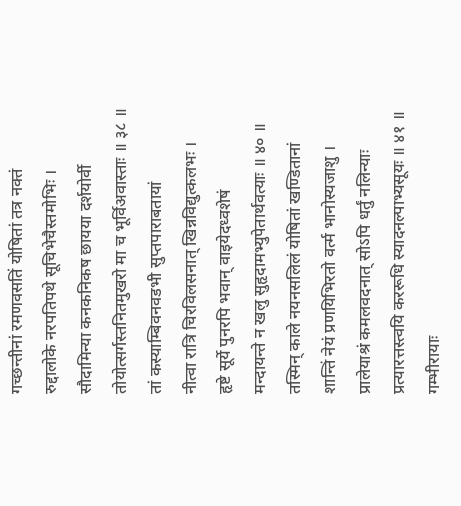गच्छन्तीनां रमणवसतिं योषितां तत्र नक्तं
रुद्दालोके नरपतिपथे सूचिभेचैस्तमोभिः ।
सौदामिन्या कनकनिकष छायया दर्शयोर्वी
तोयोत्सर्गस्तनितमुखरो मा च भूर्विअवास्ताः ॥ ३८ ॥
तां कस्याम्बिवनवडभी सुप्तपाराबतायां
नीत्वा रात्रि चिरविलसनात् खिन्नविद्युत्कलभः ।
हृष्टे सूर्ये पुनरपि भवान् वाइयेदध्वशेषं
मन्दायन्ते न खलु सुहृदामभ्युपेतार्थवत्याः ॥ ४० ॥
तस्मिन् काले नयनसलिलं योषितां खण्डितानां
शान्तिं नेयं प्रणयिभिरतो वर्त्म भानोस्यजाशु ।
प्रालेयाश्रं कमलवदनात् सोऽपि धर्तुं नलिन्याः
प्रत्यारत्तस्त्वयि कररूधि स्यादनल्पाभ्यसूयः ॥ ४१ ॥
गम्भीरायाः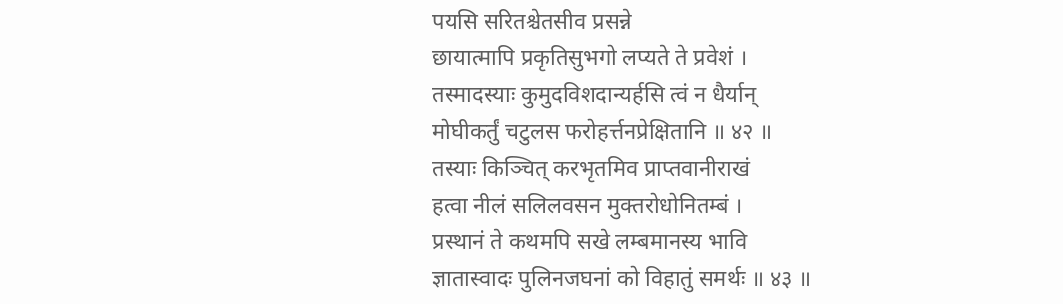पयसि सरितश्चेतसीव प्रसन्ने
छायात्मापि प्रकृतिसुभगो लप्यते ते प्रवेशं ।
तस्मादस्याः कुमुदविशदान्यर्हसि त्वं न धैर्यान्
मोघीकर्तुं चटुलस फरोहर्त्तनप्रेक्षितानि ॥ ४२ ॥
तस्याः किञ्चित् करभृतमिव प्राप्तवानीराखं
हत्वा नीलं सलिलवसन मुक्तरोधोनितम्बं ।
प्रस्थानं ते कथमपि सखे लम्बमानस्य भावि
ज्ञातास्वादः पुलिनजघनां को विहातुं समर्थः ॥ ४३ ॥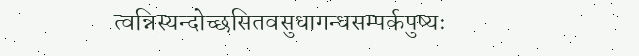त्वन्निस्यन्दोच्छसितवसुधागन्धसम्पर्कपुष्यः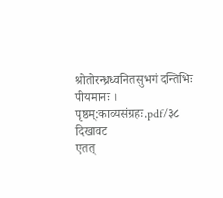श्रोतोरन्ध्रध्वनितसुभगं दन्तिभिः पीयमानः ।
पृष्ठम्:काव्यसंग्रहः.pdf/३८
दिखावट
एतत्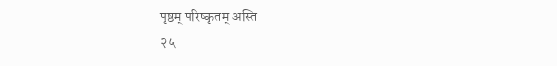पृष्ठम् परिष्कृतम् अस्ति
२५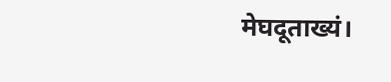मेघदूताख्यं।